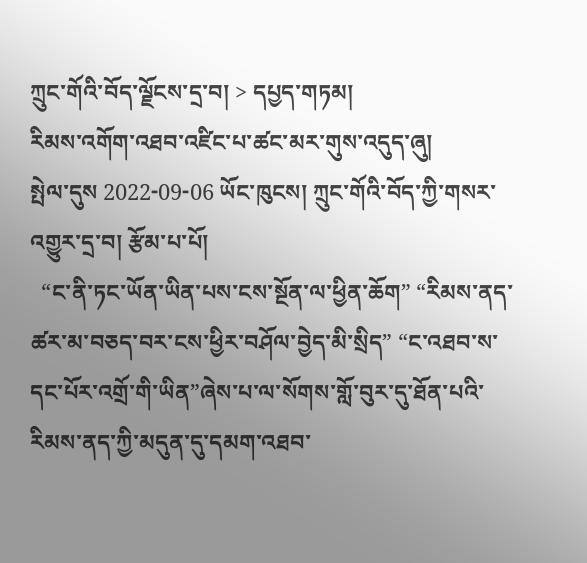ཀྲུང་གོའི་བོད་ལྗོངས་དྲ་བ། > དཔྱད་གཏམ།
རིམས་འགོག་འཐབ་འཛིང་པ་ཚང་མར་གུས་འདུད་ཞུ།
སྤེལ་དུས 2022-09-06 ཡོང་ཁུངས། ཀྲུང་གོའི་བོད་ཀྱི་གསར་འགྱུར་དྲ་བ། རྩོམ་པ་པོ།
  “ང་ནི་ཏང་ཡོན་ཡིན་པས་ངས་སྔོན་ལ་ཕྱིན་ཆོག” “རིམས་ནད་ཚར་མ་བཅད་བར་ངས་ཕྱིར་བཤོལ་བྱེད་མི་སྲིད” “ང་འཐབ་ས་དང་པོར་འགྲོ་གི་ཡིན”ཞེས་པ་ལ་སོགས་གློ་བུར་དུ་ཐོན་པའི་རིམས་ནད་ཀྱི་མདུན་དུ་དམག་འཐབ་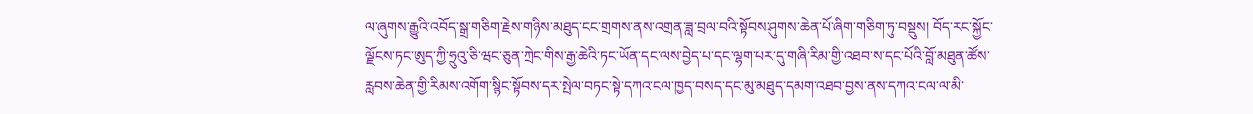ལ་ཞུགས་རྒྱུའི་འབོད་སྒྲ་གཅིག་རྗེས་གཉིས་མཐུད་ངང་གྲགས་ནས་འགྲན་ཟླ་བྲལ་བའི་སྟོབས་ཤུགས་ཆེན་པོ་ཞིག་གཅིག་ཏུ་བསྡུས། བོད་རང་སྐྱོང་ལྗོངས་ཏང་ཨུད་ཀྱི་ཧྲུའུ་ཅི་ཝང་ཅུན་ཀྲེང་གིས་རྒྱ་ཆེའི་ཏང་ཡོན་དང་ལས་བྱེད་པ་དང་ལྷག་པར་དུ་གཞི་རིམ་གྱི་འཐབ་ས་དང་པོའི་བློ་མཐུན་ཚོས་རླབས་ཆེན་གྱི་རིམས་འགོག་སྙིང་སྟོབས་དར་སྤེལ་བཏང་སྟེ་དཀའ་ངལ་ཁྱད་བསད་དང་མུ་མཐུད་དམག་འཐབ་བྱས་ནས་དཀའ་ངལ་ལ་མི་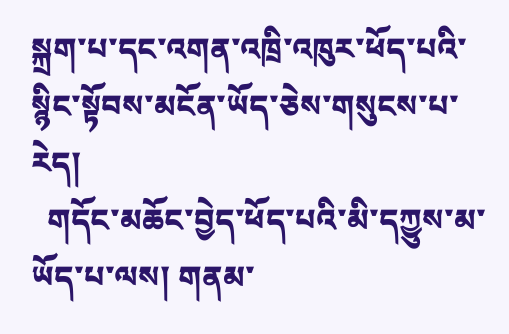སྐྲག་པ་དང་འགན་འཁྲི་འཁུར་ཕོད་པའི་སྙིང་སྟོབས་མངོན་ཡོད་ཅེས་གསུངས་པ་རེད།
  གདོང་མཆོང་བྱེད་ཕོད་པའི་མི་དཀྱུས་མ་ཡོད་པ་ལས། གནམ་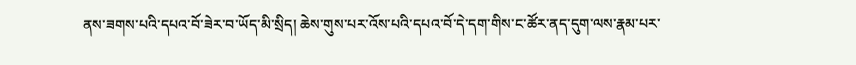ནས་ཟགས་པའི་དཔའ་བོ་ཟེར་བ་ཡོད་མི་སྲིད། ཆེས་གུས་པར་འོས་པའི་དཔའ་བོ་དེ་དག་གིས་ང་ཚོར་ནད་དུག་ལས་རྣམ་པར་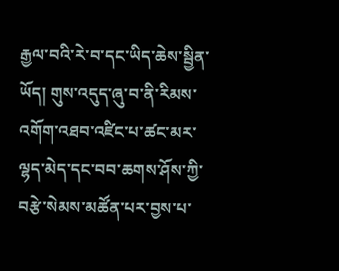རྒྱལ་བའི་རེ་བ་དང་ཡིད་ཆེས་སྦྱིན་ཡོད། གུས་འདུད་ཞུ་བ་ནི་རིམས་འགོག་འཐབ་འཛིང་པ་ཚང་མར་ལྷད་མེད་དང་བབ་ཆགས་ཤོས་ཀྱི་བརྩེ་སེམས་མཚོན་པར་བྱས་པ་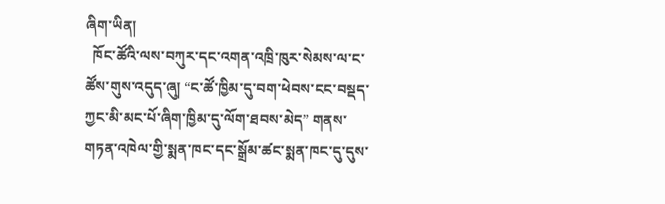ཞིག་ཡིན།
  ཁོང་ཚོའི་ལས་བཀུར་དང་འགན་འཁྲི་ཁུར་སེམས་ལ་ང་ཚོས་གུས་འདུད་ཞུ། “ང་ཚོ་ཁྱིམ་དུ་བག་ཕེབས་ངང་བསྡད་ཀྱང་མི་མང་པོ་ཞིག་ཁྱིམ་དུ་ལོག་ཐབས་མེད” གནས་གཏན་འཁེལ་གྱི་སྨན་ཁང་དང་སྒྲོམ་ཚང་སྨན་ཁང་དུ་དུས་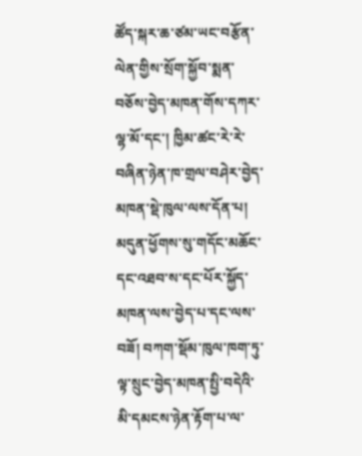ཚོད་སྐར་ཆ་ཙམ་ཡང་བརྩོན་ལེན་གྱིས་སྲོག་སྐྱོབ་སྨན་བཅོས་བྱེད་མཁན་གོས་དཀར་ལྷ་མོ་དང་། ཁྱིམ་ཚང་རེ་རེ་བཞིན་ཉེན་ཁ་གྲལ་བཤེར་བྱེད་མཁན་སྡེ་ཁུལ་ལས་དོན་པ། མདུན་ཕྱོགས་སུ་གདོང་མཆོང་དང་འཐབ་ས་དང་པོར་སྐྱོད་མཁན་ལས་བྱེད་པ་དང་ལས་བཟོ། བཀག་སྡོམ་ཁུལ་ཁག་ཏུ་ལྟ་སྲུང་བྱེད་མཁན་སྤྱི་བདེའི་མི་དམངས་ཉེན་རྟོག་པ་ལ་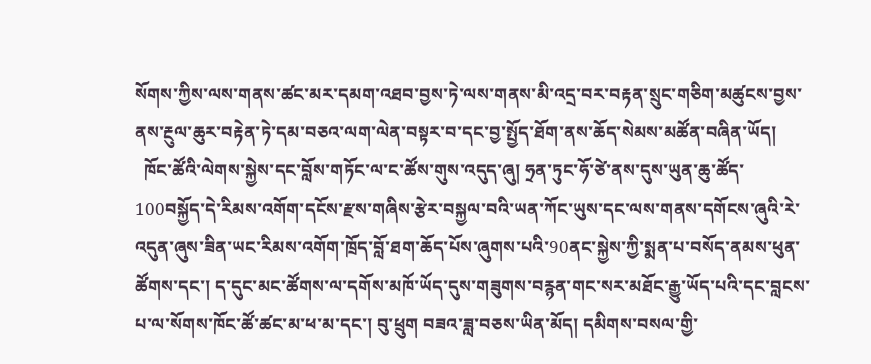སོགས་ཀྱིས་ལས་གནས་ཚང་མར་དམག་འཐབ་བྱས་ཏེ་ལས་གནས་མི་འདྲ་བར་བརྟན་སྲུང་གཅིག་མཚུངས་བྱས་ནས་རྔུལ་ཆུར་བརྟེན་ཏེ་དམ་བཅའ་ལག་ལེན་བསྟར་བ་དང་བྱ་སྤྱོད་ཐོག་ནས་ཆོད་སེམས་མཚོན་བཞིན་ཡོད།
  ཁོང་ཚོའི་ལེགས་སྐྱེས་དང་བློས་གཏོང་ལ་ང་ཚོས་གུས་འདུད་ཞུ། ཧྲན་ཏུང་ཧོ་ཙེ་ནས་དུས་ཡུན་ཆུ་ཚོད་100བསྐྱོད་དེ་རིམས་འགོག་དངོས་རྫས་གཞིས་རྩེར་བསྐྱལ་བའི་ཡན་ཀོང་ཡུས་དང་ལས་གནས་དགོངས་ཞུའི་རེ་འདུན་ཞུས་ཟིན་ཡང་རིམས་འགོག་ཁྲོད་བློ་ཐག་ཆོད་པོས་ཞུགས་པའི་90ནང་སྐྱེས་ཀྱི་སྨན་པ་བསོད་ནམས་ཕུན་ཚོགས་དང་། ད་དུང་མང་ཚོགས་ལ་དགོས་མཁོ་ཡོད་དུས་གཟུགས་བརྙན་གང་སར་མཐོང་རྒྱུ་ཡོད་པའི་དང་བླངས་པ་ལ་སོགས་ཁོང་ཚོ་ཚང་མ་ཕ་མ་དང་། བུ་ཕྲུག བཟའ་ཟླ་བཅས་ཡིན་མོད། དམིགས་བསལ་གྱི་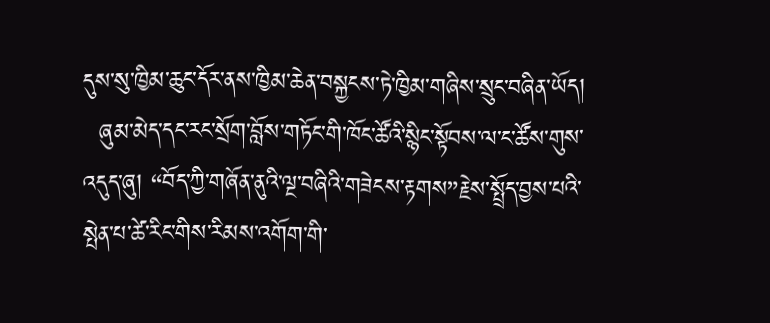དུས་སུ་ཁྱིམ་ཆུང་དོར་ནས་ཁྱིམ་ཆེན་བསྐྱངས་ཏེ་ཁྱིམ་གཞིས་སྲུང་བཞིན་ཡོད།
  ཞུམ་མེད་དང་རང་སྲོག་བློས་གཏོང་གི་ཁོང་ཚོའི་སྙིང་སྟོབས་ལ་ང་ཚོས་གུས་འདུད་ཞུ། “བོད་ཀྱི་གཞོན་ནུའི་ལྔ་བཞིའི་གཟེངས་རྟགས”རྗེས་སྤྲོད་བྱས་པའི་སྤེན་པ་ཚེ་རིང་གིས་རིམས་འགོག་གི་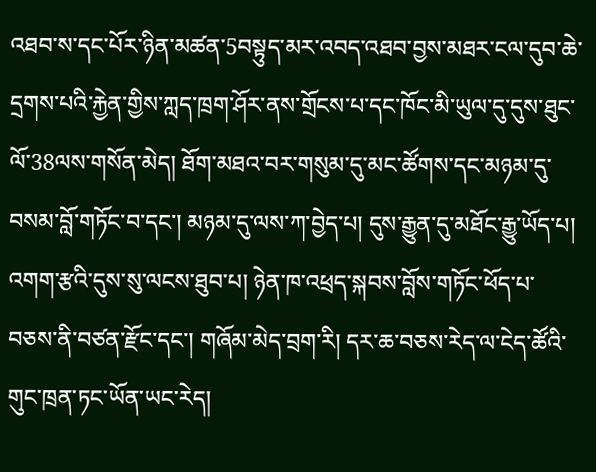འཐབ་ས་དང་པོར་ཉིན་མཚན་5བསྟུད་མར་འབད་འཐབ་བྱས་མཐར་ངལ་དུབ་ཆེ་དྲགས་པའི་རྐྱེན་གྱིས་ཀླད་ཁྲག་ཤོར་ནས་གྲོངས་པ་དང་ཁོང་མི་ཡུལ་དུ་དུས་ཐུང་ལོ་38ལས་གསོན་མེད། ཐོག་མཐའ་བར་གསུམ་དུ་མང་ཚོགས་དང་མཉམ་དུ་བསམ་བློ་གཏོང་བ་དང་། མཉམ་དུ་ལས་ཀ་བྱེད་པ། དུས་རྒྱུན་དུ་མཐོང་རྒྱུ་ཡོད་པ། འགག་རྩའི་དུས་སུ་ལངས་ཐུབ་པ། ཉེན་ཁ་འཕྲད་སྐབས་བློས་གཏོང་ཕོད་པ་བཅས་ནི་བཙན་རྫོང་དང་། གཞོམ་མེད་བྲག་རི། དར་ཆ་བཅས་རེད་ལ་ངེད་ཚོའི་གུང་ཁྲན་ཏང་ཡོན་ཡང་རེད།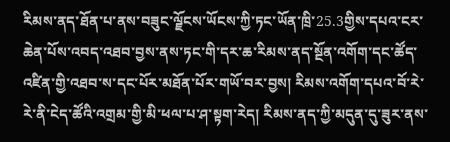རིམས་ནད་ཐོན་པ་ནས་བཟུང་ལྗོངས་ཡོངས་ཀྱི་ཏང་ཡོན་ཁྲི་25.3གྱིས་དཔའ་ངར་ཆེན་པོས་འབད་འཐབ་བྱས་ནས་ཏང་གི་དར་ཆ་རིམས་ནད་སྔོན་འགོག་དང་ཚོད་འཛིན་གྱི་འཐབ་ས་དང་པོར་མཐོན་པོར་གཡོ་བར་བྱས། རིམས་འགོག་དཔའ་བོ་རེ་རེ་ནི་ངེད་ཚོའི་འགྲམ་གྱི་མི་ཕལ་པ་ཤ་སྟག་རེད། རིམས་ནད་ཀྱི་མདུན་དུ་ཟུར་ནས་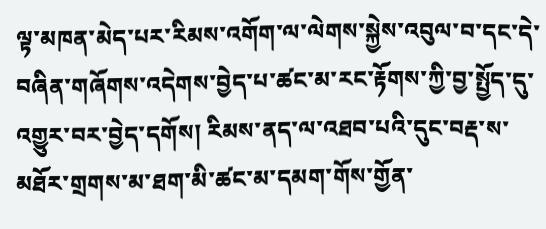ལྟ་མཁན་མེད་པར་རིམས་འགོག་ལ་ལེགས་སྐྱེས་འབུལ་བ་དང་དེ་བཞིན་གཞོགས་འདེགས་བྱེད་པ་ཚང་མ་རང་རྟོགས་ཀྱི་བྱ་སྤྱོད་དུ་འགྱུར་བར་བྱེད་དགོས། རིམས་ནད་ལ་འཐབ་པའི་དུང་བརྡ་ས་མཐོར་གྲགས་མ་ཐག་མི་ཚང་མ་དམག་གོས་གྱོན་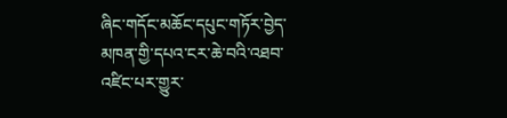ཞིང་གདོང་མཆོང་དཔུང་གཏོར་བྱེད་མཁན་གྱི་དཔའ་ངར་ཆེ་བའི་འཐབ་འཛིང་པར་གྱུར་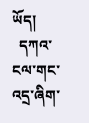ཡོད།
  དཀའ་ངལ་གང་འདྲ་ཞིག་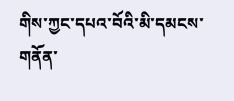གིས་ཀྱང་དཔའ་བོའི་མི་དམངས་གནོན་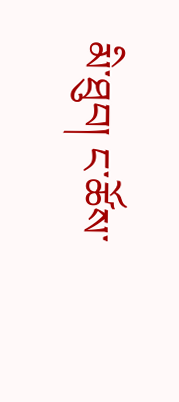མི་ཐུབ། ང་ཚོས་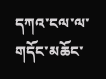དཀའ་ངལ་ལ་གདོང་མཆོང་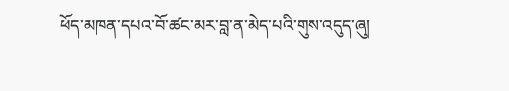ཕོད་མཁན་དཔའ་བོ་ཚང་མར་བླ་ན་མེད་པའི་གུས་འདུད་ཞུ།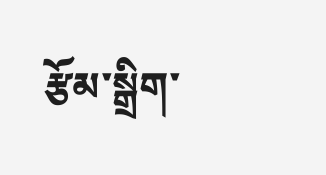རྩོམ་སྒྲིག་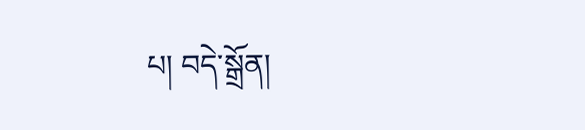པ། བདེ་སྒྲོན།